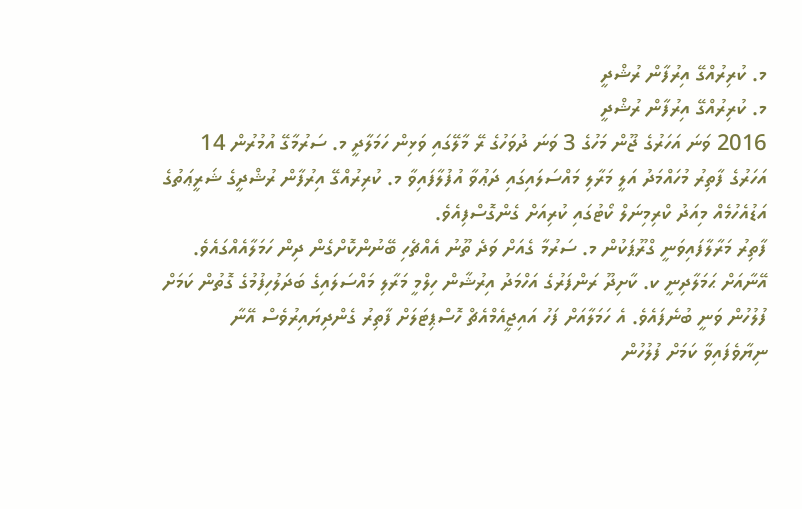މ. ކުރިރުއްގޭ އިރުފާން ރުޝްދީ
މ. ކުރިރުއްގޭ އިރުފާން ރުޝްދީ
2016 ވަނަ އަހަރުގެ ޖޫން މަހުގެ 3 ވަނަ ދުވަހުގެ ރޭ މާލޭގައި ވަޅިން ހަމަލާދީ މ. ސަރުމާގޭ އުމުރުން 14 އަހަރުގެ ފާތިރު މުހައްމަދު އަލީ މަރާލި މައްސަލައިގައި ދަޢުވާ އުފުލާފައިވާ މ. ކުރިރުއްގޭ އިރުފާން ރުޝްދީގެ ޝަރީޢަތުގެ އަޑުއެހުމެއް މިއަދު ކްރިމިނަލް ކޯޓުގައި ކުރިއަށް ގެންގޮސްފިއެވެ.
ފާތިރު މަރާލާފައިވަނީ ގްރޫޕަކުން މ. ސަރުމާ ގެއަށް ވަދެ ތޫނު އެއްޗެހި ބޭނުންކޮށްގެން ދިން ހަމަލާއެއްގައެވެ. އޭނާއަށް ޙަމަލާދިނީ ކ. ކާށިދޫ ރަންފަރުގެ އަހްމަދު އިރުޝާން ހިލްމީ މަރާލި މައްސަލައިގެ ބަދަލުހިފުމުގެ ގޮތުން ކަމަށް ފުލުހުން ވަނީ ބުނެފައެވެ. އެ ހަމަލާއަށް ފަހު އައިޖީއެމްއެޗް ހޮސްޕިޓަލަށް ފާތިރު ގެންދިޔައިރުވެސް އޭނާ ނިޔާވެފައިވާ ކަމަށް ފުލުހުން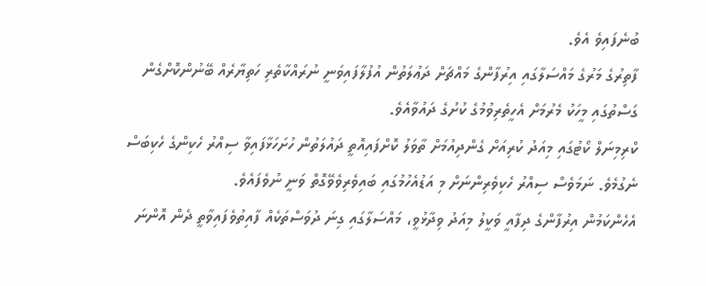ބުނެފައިވެ އެވެ.
ފާތިރުގެ މަރުގެ މައްސަލާގައި އިރުފާންގެ މައްޗަށް ދަޢުލަތުން އުފުލާފައިވަނީ ނުރައްކާތެރި ހަތިޔާރެއް ބޭނުންކޮށްގެން ގަސްތުގައި މީހަކު މެރުމަށް އެހީތެރިވުމުގެ ކުށުގެ ދައުވާއެވެ.
ކްރިމިނަލް ކޯޓުގައި މިއަދު ކުރިއަށް ގެންދިއުމަށް ތާވަލު ކޮށްފައިއޮތީ ދައުލަތުން ހުށަހަޅާފައިވާ ސިއްރު ހެކިންގެ ހެކިބަސް ނެގުމެވެ. ނަމަވެސް ސިއްރު ހެކިވެރިންނަށް މި އަޑުއެހުމުގައި ބައިވެރިވެވޭގޮތް ވަނީ ނުވެފައެވެ.
އެހެންކަމުން އިރުފާންގެ ދިފާއީ ވަކީލު މިއަދު ވިދާޅުވީ، މައްސަލާގައި ގިނަ ދުވަސްތަކެއް ފާއިތުވެފައިވާތީ ދެން އޮންނަ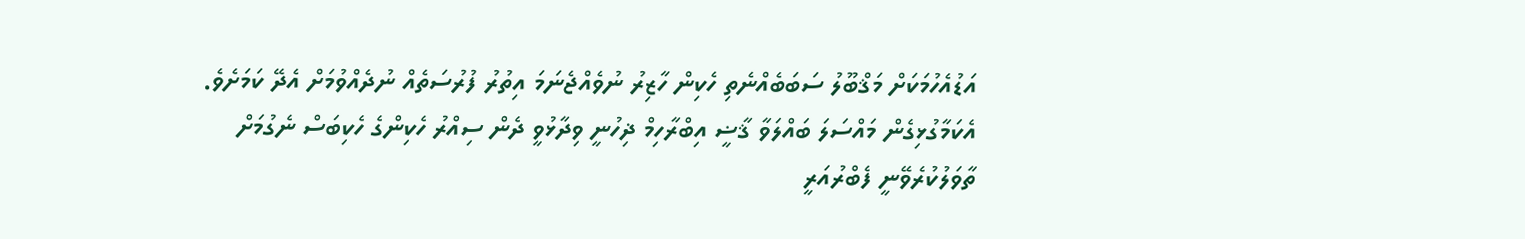އަޑުއެހުމަކަށް މަޤްބޫލު ސަބަބެއްނެތި ހެކިން ހާޒިރު ނުވެއްޖެނަމަ އިތުރު ފުރުސަތެއް ނުދެއްވުމަށް އެދޭ ކަމަށެވެ.
އެކަމާގުޅިގެން މައްސަލަ ބައްލަވާ ޤާޟީ އިބްރާހިމް ޛިހުނީ ވިދާޅުވީ ދެން ސިއްރު ހެކިންގެ ހެކިބަސް ނެގުމަށް ތާވަލުކުރެވޭނީ ފެބްރުއަރީ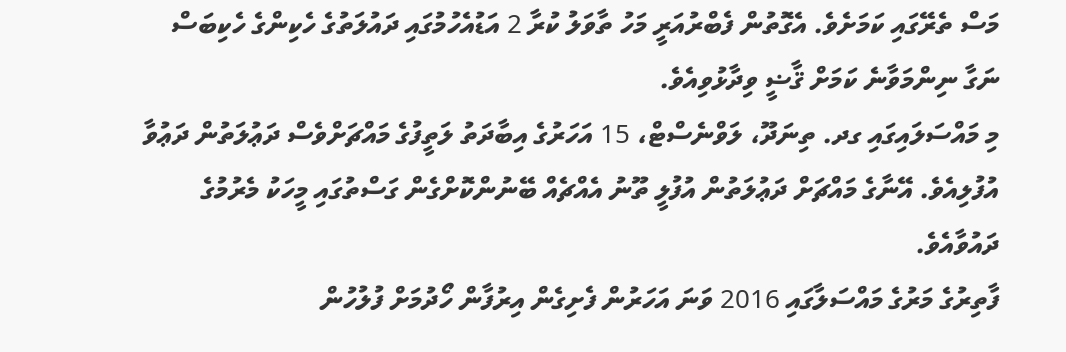މަސް ތެރޭގައި ކަމަށެވެ. އެގޮތުން ފެބްރުއަރީ މަހު ތާވަލު ކުރާ 2 އަޑުއެހުމުގައި ދައުލަތުގެ ހެކިންގެ ހެކިބަސް ނަގާ ނިންމަވާނެ ކަމަށް ޤާޟީ ވިދާޅުވިއެވެ.
މި މައްސަލައިގައި ގދ. ތިނަދޫ، ލަވްނެސްޓް، 15 އަހަރުގެ އިބާދަތު ލަތީފުގެ މައްޗަށްވެސް ދަޢުލަތުން ދަޢުވާ އުފުލިއެވެ. އޭނާގެ މައްޗަށް ދަޢުލަތުން އުފުލީ ތޫނު އެއްޗެއް ބޭނުންކޮށްގެން ގަސްތުގައި މީހަކު މެރުމުގެ ދައުވާއެވެ.
ފާތިރުގެ މަރުގެ މައްސަލާގައި 2016 ވަނަ އަހަރުން ފެށިގެން އިރުފާން ހޯދުމަށް ފުލުހުން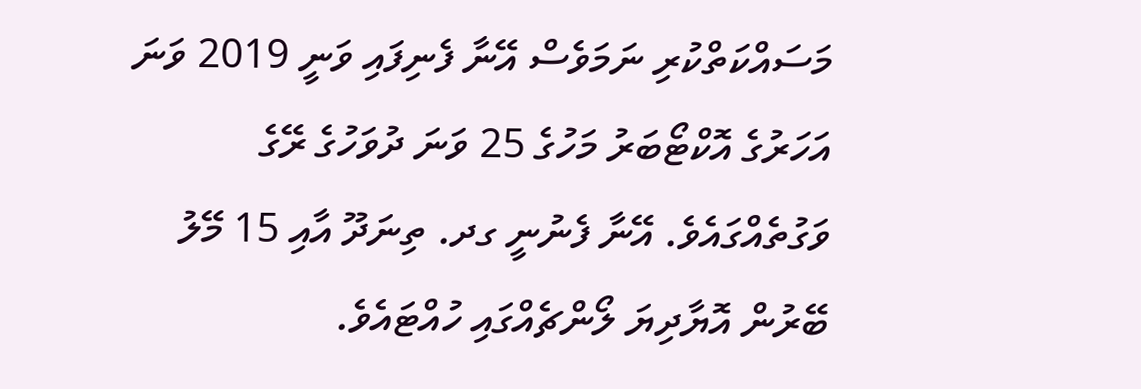މަސައްކަތްކުރި ނަމަވެސް އޭނާ ފެނިފައި ވަނީ 2019 ވަނަ އަހަރުގެ އޮކްޓޯބަރު މަހުގެ 25 ވަނަ ދުވަހުގެ ރޭގެ ވަގުތެއްގައެވެ. އޭނާ ފެނުނީ ގދ. ތިނަދޫ އާއި 15 މޭލު ބޭރުން އޮޔާދިޔަ ލޯންޗެއްގައި ހުއްޓައެވެ.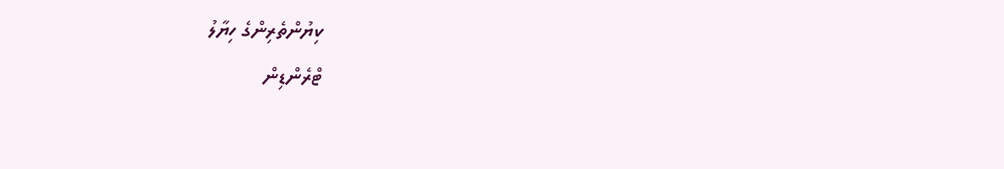ކިޔުންތެރިންގެ ހިޔާލު
ޓްރެންޑިން